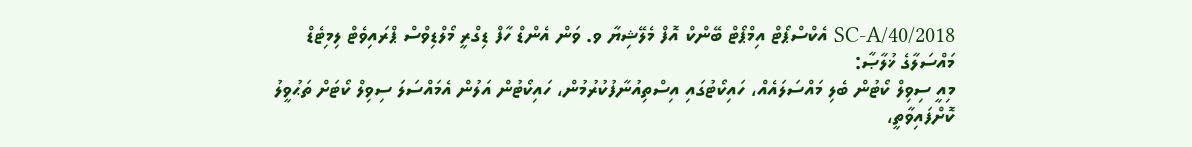2018/SC-A/40 އެކްސްޕޯޓް އިމްޕޯޓް ބޭންކް އޮފް މެލޭޝިޔާ ވ. ވަން އެންޑް ހާފް ޑިގްރީ މޯލްޑިވްސް ޕްރައިވެޓް ލިމިޓެޑް
މައްސަލާގެ ޚުލާޞާ:
މިއީ ސިވިލް ކޯޓުން ބެލި މައްސަލައެއް، ހައިކޯޓުގައި އިސްތިއުނާފުކުރުމުން، ހައިކޯޓުން އަލުން އެމައްސަލަ ސިވިލް ކޯޓަށް ތަޙުވީލު ކޮށްފައިވާތީ،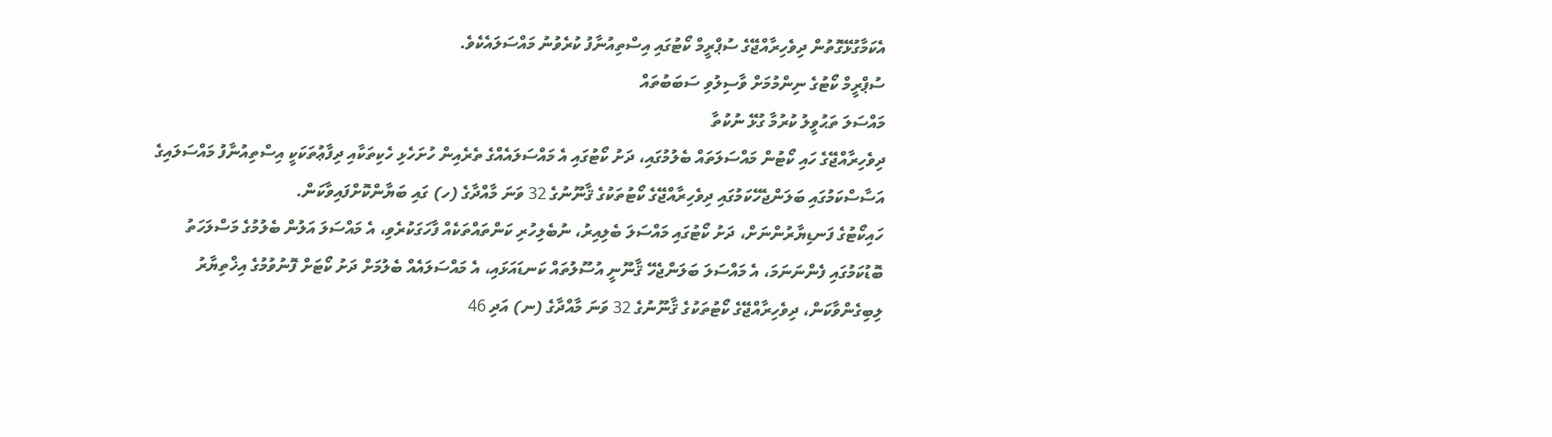އެކަމާގުޅޭގޮތުން ދިވެހިރާއްޖޭގެ ސުޕްރީމް ކޯޓުގައި އިސްތިއުނާފު ކުރެވުނު މައްސަލައެކެވެ.
ސުޕްރީމް ކޯޓުގެ ނިންމުމަށް ވާސިލުވި ސަބަބުތައް
މައްސަލަ ތަޙުވީލު ކުރުމާ ގުޅޭ ނުކުތާ
ދިވެހިރާއްޖޭގެ ހައި ކޯޓުން މައްސަލަތައް ބެލުމުގައި، ދަށު ކޯޓުގައި އެ މައްސަލައެއްގެ ތެރެއިން ހުށަހެޅި ހެކިތަކާއި ދިފާޢުތަކަކީ އިސްތިއުނާފު މައްސަލައިގެ އަސާސްކަމުގައި ބަލަންޖެހޭކަމުގައި ދިވެހިރާއްޖޭގެ ކޯޓުތަކުގެ ޤާނޫނުގެ 32 ވަނަ މާއްދާގެ (ހ) ގައި ބަޔާންކޮށްފައިވާކަން.
ހައިކޯޓުގެ ފަނޑިޔާރުންނަށް، ދަށު ކޯޓުގައި މައްސަލަ ބެލިއިރު، ނުބެލިހުރި ކަންތައްތަކެއް ފާހަގަކުރެވި، އެ މައްސަލަ އަލުން ބެލުމުގެ މަސްލަހަތު ބޮޑުކަމުގައި ފެންނަނަމަ، އެ މައްސަލަ ބަލަންޖެހޭ ޤާނޫނީ އުސޫލުތައް ކަނޑައަޅައި، އެ މައްސަލައެއް ބެލުމަށް ދަށު ކޯޓަށް ފޮނުވުމުގެ އިޚްތިޔާރު ލިބިގެންވާކަން، ދިވެހިރާއްޖޭގެ ކޯޓުތަކުގެ ޤާނޫނުގެ 32 ވަނަ މާއްދާގެ (ނ) އަދި 46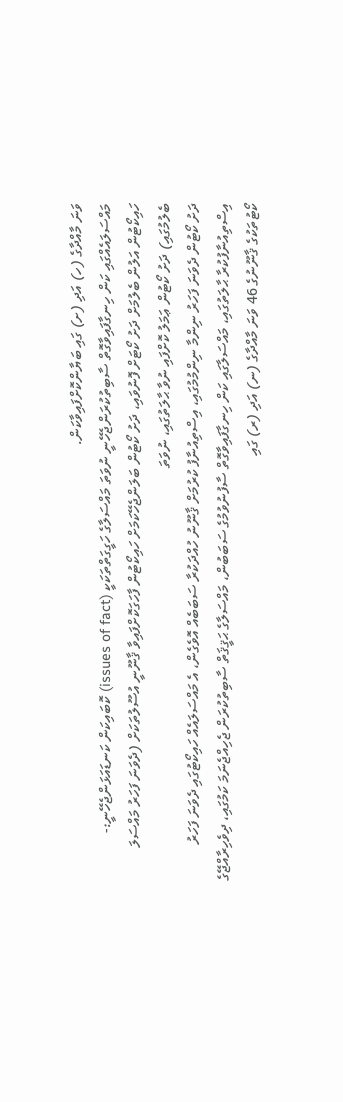ވަނަ މާއްދާގެ (ހ) އަދި (ށ) ގައި ބަޔާންކޮށްފައިވާކަން.
މައްސަލައެއްގައި ކަން ހިނގާފައިވާގޮތް ސާބިތުކުރަންޖެހޭނީ ނުވަތަ މައްސަލާގެ ހަގީގަތްތަކަކީ (issues of fact) ކޮބައިކަން ކަނޑައަޅަންޖެހޭނީ:-
ހައިކޯޓުން އަލުން ބެލުމަށް ދަށު ކޯޓަށް ފޮނުވައި، ދަށު ކޯޓުން ބަލަންޖެހޭކަމަށް ހައިކޯޓުން ފާހަގަކޮށްފައިވާ ޤާނޫނީ އުސޫލުތަކަށް (ދެވަނަ ފަހަރު މައްސަލަ ބެލުމުގައި) ދަށު ކޯޓުން ޢަމަލު ކޮށްފައި ނުވާ ޙާލަތުގައި، ނުވަތަ
ދަށު ކޯޓުން ދެވަނަ ފަހަރު ނިންމާ ނިންމުމުގައި، އިސްތިއުނާފު ކުރުމަށް ޤާނޫނު ހުއްދަކުރާ ސަބަބެއް އޮވެގެން، އެ މައްސަލައެއް ހައިކޯޓުގައި ދެވަނަ ފަހަރު އިސްތިއުނާފުކުރާ ޙާލަތުގައި، މައްސަލާގައި ކަން ހިނގާފައިވާގޮތް ސާފުނުވުމުގެ ސަބަބުން، މައްސަލާގެ ޙަޤީޤަތް ސާބިތުކުރަން ޖެހިއްޖެނަމަ ކަމުގައި، ދިވެހިރާއްޖޭގެ ކޯޓުތަކުގެ ޤާނޫނުގެ 46 ވަނަ މާއްދާގެ (ނ) އަދި (ރ) ގައި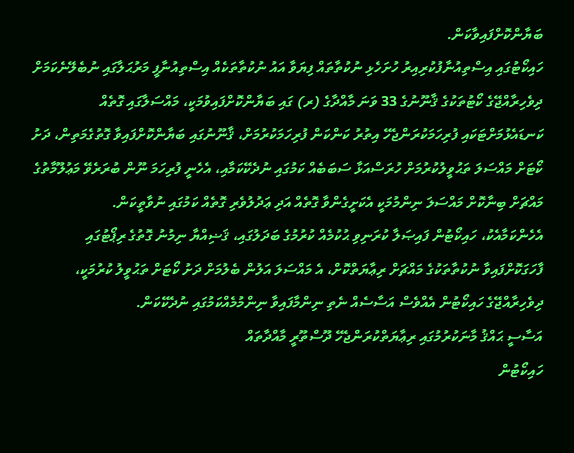ބަޔާންކޮށްފައިވާކަން.
ހައިކޯޓުގައި އިސްތިއުނާފުކުރިއިރު ހުށަހެޅި ނުކުތާތައް ފިޔަވާ އައު ނުކުތާތަކެއް އިސްތިއުނާފީ މަރުޙަލާގައި ނުބެލޭނެކަމަށް ދިވެހިރާއްޖޭގެ ކޯޓުތަކުގެ ޤާނޫނުގެ 33 ވަނަ މާއްދާގެ (ރ) ގައި ބަޔާންކޮށްފައިވުމަކީ، މައްސަލާގައި ގޮތެއް ކަނޑައެޅުމަށްޓަކައި ފުރިހަމަކުރަންޖެހޭ އިތުރު ކަންކަން ފުރިހަމަކުރުމަށް، ޤާނޫނުގައި ބަޔާންކޮށްފައިވާ ގޮތުގެމަތިން، ދަށު ކޯޓަށް މައްސަލަ ތަޙުވީލުކުރުމަށް ހުރަސްއަޅާ ސަބަބެއް ކަމުގައި ނުދެކޭކަމާއި، އެހެނީ ފުރިހަމަ ނޫން ބުރަރެވޭ މަޢުލޫމާތުގެ މައްޗަށް ބިނާކޮށް މައްސަލަ ނިންމުމަކީ އެކަށީގެންވާ ގޮތެއް އަދި ޢަދުލުވެރި ގޮތެއް ކަމުގައި ނުވާތީކަން.
އެހެންކަމާއެކު، ހައިކޯޓުން ފައިޞަލާ ކުރަނިވި ޙުކުމެއް ކުރުމުގެ ބަދަލުގައި، ޤަޟިއްޔާ ނިމުނު ގޮތުގެ ރިޕޯޓުގައި ފާހަގަކޮށްފައިވާ ނުކުތާތަކުގެ މައްޗަށް ރިޢާޔަތްކޮށް، އެ މައްސަލަ އަލުން ބެލުމަށް ދަށު ކޯޓަށް ތަޙުވީލު ކުރުމަކީ، ދިވެހިރާއްޖޭގެ ހައިކޯޓުން އެއްވެސް އަސާސެއް ނެތި ނިންމާފައިވާ ނިންމުމެއްކަމުގައި ނުދެކޭކަން.
އަސާސީ ޙައްޤު މާނަކުރުމުގައި ރިޢާޔަތްކުރަންޖެހޭ ދޫސްތޫރީ މާއްދާތައް
ހައިކޯޓުން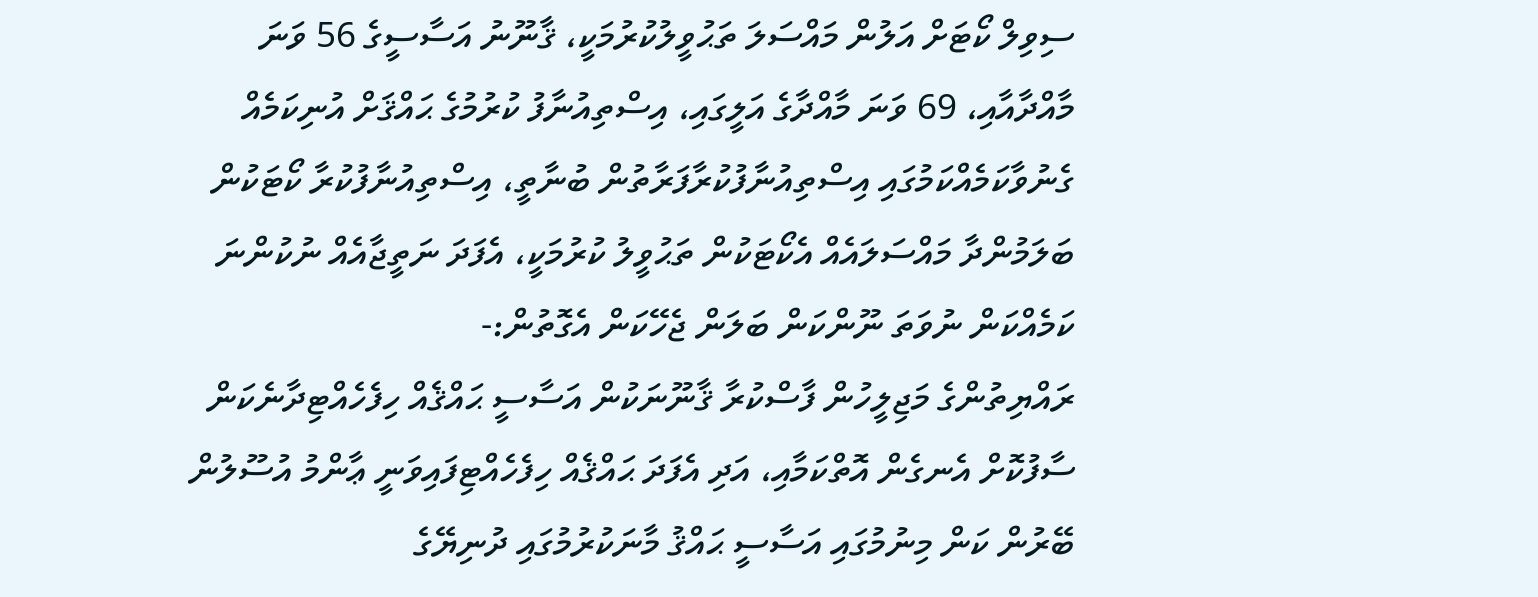ސިވިލް ކޯޓަށް އަލުން މައްސަލަ ތަޙުވީލުކުރުމަކީ، ޤާނޫނު އަސާސީގެ 56 ވަނަ މާއްދާއާއި، 69 ވަނަ މާއްދާގެ އަލީގައި، އިސްތިއުނާފު ކުރުމުގެ ޙައްޤަށް އުނިކަމެއް ގެނުވާކަމެއްކަމުގައި އިސްތިއުނާފުކުރާފަރާތުން ބުނާތީ، އިސްތިއުނާފުކުރާ ކޯޓަކުން ބަލަމުންދާ މައްސަލައެއް އެކޯޓަކުން ތަޙުވީލު ކުރުމަކީ، އެފަދަ ނަތީޖާއެއް ނުކުންނަ ކަމެއްކަން ނުވަތަ ނޫންކަން ބަލަން ޖެހޭކަން އެގޮތުން:-
ރައްޔިތުންގެ މަޖިލީހުން ފާސްކުރާ ޤާނޫނަކުން އަސާސީ ޙައްޤެއް ހިފެހެއްޓިދާނެކަން ސާފުކޮށް އެނގެން އޮތްކަމާއި، އަދި އެފަދަ ޙައްޤެއް ހިފެހެއްޓިފައިވަނީ ޢާންމު އުސޫލުން ބޭރުން ކަން މިނުމުގައި އަސާސީ ޙައްޤު މާނަކުރުމުގައި ދުނިޔޭގެ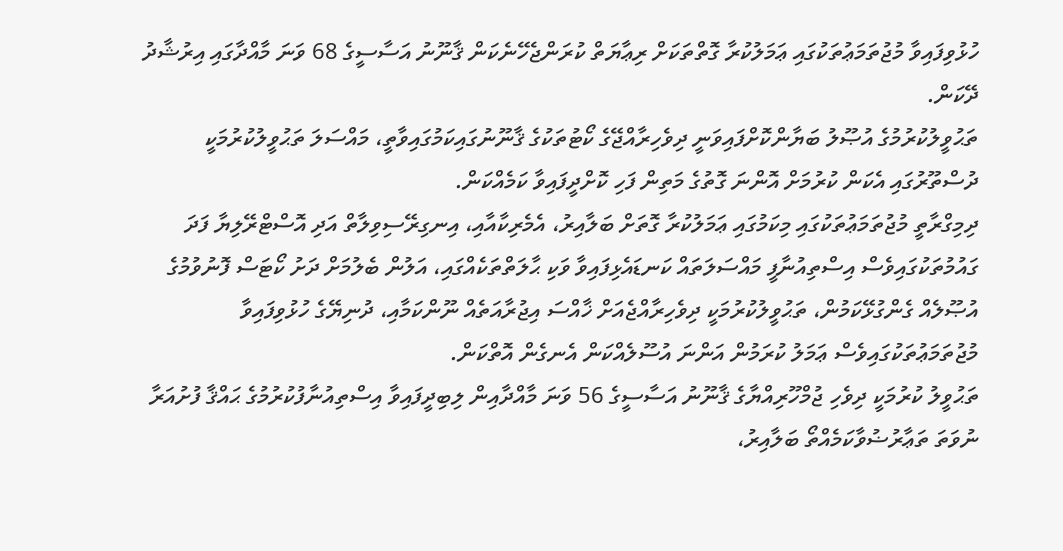ހުޅުވިފައިވާ މުޖުތަމަޢުތަކުގައި ޢަމަލުކުރާ ގޮތްތަކަށް ރިޢާޔަތް ކުރަންޖެހޭނެކަން ޤާނޫނު އަސާސީގެ 68 ވަނަ މާއްދާގައި އިރުޝާދު ދޭކަން.
ތަޙުވީލުކުރުމުގެ އުޞޫލު ބަޔާންކޮށްފައިވަނީ ދިވެހިރާއްޖޭގެ ކޯޓުތަކުގެ ޤާނޫނުގައިކަމުގައިވާތީ، މައްސަލަ ތަޙުވީލުކުރުމަކީ ދުސްތޫރުގައި އެކަން ކުރުމަށް އޮންނަ ގޮތުގެ މަތިން ފަހި ކޮށްދީފައިވާ ކަމެއްކަން.
ދިމިގްރާތީ މުޖުތަމަޢުތަކުގައި މިކަމުގައި ޢަމަލުކުރާ ގޮތަށް ބަލާއިރު، އެމެރިކާއާއި، އިނގިރޭސިވިލާތް އަދި އޮސްޓްރޭލިޔާ ފަދަ ގައުމުތަކުގައިވެސް އިސްތިއުނާފީ މައްސަލަތައް ކަނޑައެޅިފައިވާ ވަކި ޙާލަތްތަކެއްގައި، އަލުން ބެލުމަށް ދަށު ކޯޓަސް ފޮނުވުމުގެ އުޞޫލެއް ގެންގުޅޭކަމުން، ތަޙުވީލުކުރުމަކީ ދިވެހިރާއްޖެއަށް ޚާއްސަ އިޖުރާއަތެއް ނޫންކަމާއި، ދުނިޔޭގެ ހުޅުވިފައިވާ މުޖުތަމަޢުތަކުގައިވެސް ޢަމަލު ކުރަމުން އަންނަ އުސޫލެއްކަން އެނގެން އޮތްކަން.
ތަޙުވީލު ކުރުމަކީ ދިވެހި ޖުމްހޫރިއްޔާގެ ޤާނޫނު އަސާސީގެ 56 ވަނަ މާއްދާއިން ލިބިދީފައިވާ އިސްތިއުނާފުކުރުމުގެ ޙައްޤާ ފުށުއަރާ ނުވަތަ ތަޢާރުޟުވާކަމެއްތޯ ބަލާއިރު،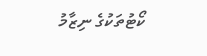ކޯޓުތަކުގެ ނިޒާމު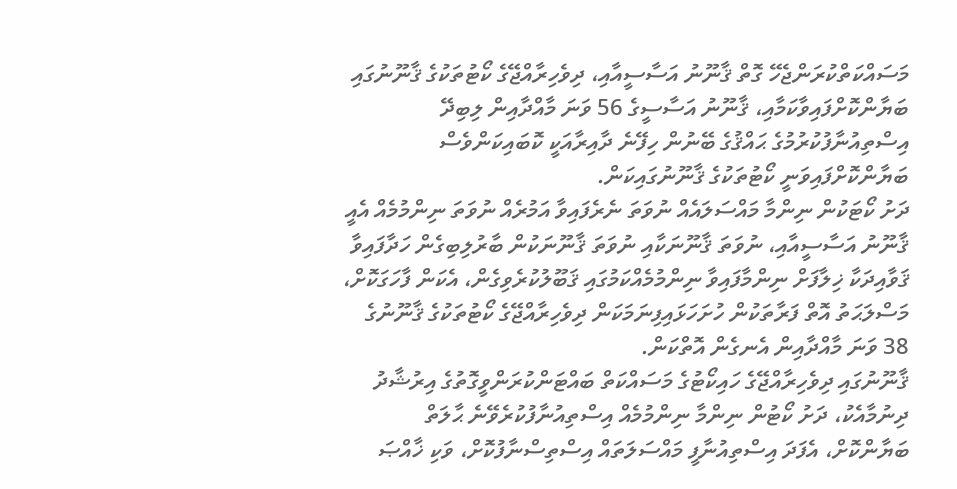މަސައްކަތްކުރަންޖެހޭ ގޮތް ޤާނޫނު އަސާސީއާއި، ދިވެހިރާއްޖޭގެ ކޯޓުތަކުގެ ޤާނޫނުގައި ބަޔާންކޮށްފައިވާކަމާއި، ޤާނޫނު އަސާސީގެ 56 ވަނަ މާއްދާއިން ލިބިދޭ އިސްތިއުނާފުކުރުމުގެ ޙައްޤުގެ ބޭނުން ހިފޭނެ ދާއިރާއަކީ ކޮބައިކަންވެސް ބަޔާންކޮށްފައިވަނީ ކޯޓުތަކުގެ ޤާނޫނުގައިކަން.
ދަށު ކޯޓަކުން ނިންމާ މައްސަލައެއް ނުވަތަ ނެރެފައިވާ އަމުރެއް ނުވަތަ ނިންމުމެއް އެއީ ޤާނޫނު އަސާސީއާއި، ނުވަތަ ޤާނޫނަކާއި ނުވަތަ ޤާނޫނަކުން ބާރުލިބިގެން ހަދާފައިވާ ޤަވާއިދަކާ ޚިލާފަށް ނިންމާފައިވާ ނިންމުމެއްކަމުގައި ޤަބޫލުކުރެވިގެން، އެކަން ފާހަގަކޮށް، މަސްލަޙަތު އޮތް ފަރާތަކުން ހުށަހަޅައިފިނަމަކަން ދިވެހިރާއްޖޭގެ ކޯޓުތަކުގެ ޤާނޫނުގެ 38 ވަނަ މާއްދާއިން އެނގެން އޮތްކަން.
ޤާނޫނުގައި ދިވެހިރާއްޖޭގެ ހައިކޯޓުގެ މަސައްކަތް ބައްޓަންކުރަންވީގޮތުގެ އިރުޝާދު ދިނުމާއެކު، ދަށު ކޯޓުން ނިންމާ ނިންމުމެއް އިސްތިއުނާފުކުރެވޭނެ ޙާލަތް ބަޔާންކޮށް، އެފަދަ އިސްތިއުނާފީ މައްސަލަތައް އިސްތިސްނާފުކޮށް، ވަކި ޚާއްޞަ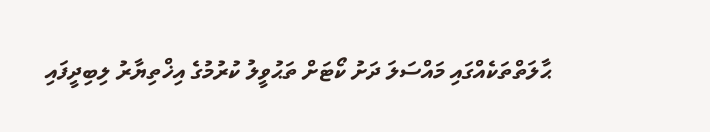ޙާލަތްތަކެއްގައި މައްސަލަ ދަށު ކޯޓަށް ތަޙުވީލު ކުރުމުގެ އިޚްތިޔާރު ލިބިދީފައި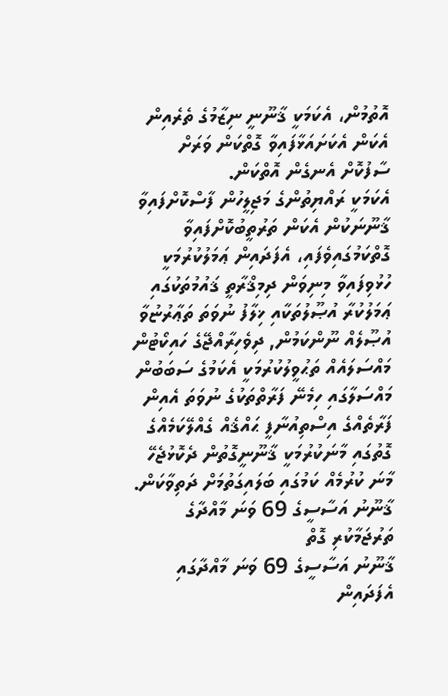އޮތުމުން، އެކަމަކީ ޤާނޫނީ ނިޒާމުގެ ތެރެއިން އެކަން އެކަށައަޅާފައިވާ ގޮތްކަން ވަރަށް ސާފުކޮށް އެނގެން އޮތްކަން.
އެކަމަކީ ރައްޔިތުންގެ މަޖިލީހުން ފާސްކޮށްފައިވާ ޤާނޫނަކުން އެކަން ތަރުތީބުކޮށްފައިވާ ގޮތްކަމުގައިވެފައި، އެފަދައިން ޢަމަލުކުރުމަކީ ހުޅުވިފައިވާ މިނިވަން ދިމިޤްރާތީ ޤައުމުތަކުގައި ޢަމަލުކުރާ އުޞޫލުތަކާއި ޚިލާފު ނުވަތަ ތަޢާރުޏުވާ އުޞޫލެއް ނޫންކަމުން, ދިވެހިރާއްޖޭގެ ހައިކޯޓުން މައްސަލައެއް ތަޙުވީލުކުރުމަކީ އެކަމުގެ ސަބަބުން މައްސަލާގައި ހިމެނޭ ފަރާތްތަކުގެ ނުވަތަ އެއިން ފަރާތެއްގެ އިސްތިއުނާފީ ޙައްޤެއް ގެއްލޭކަމެއްގެ ގޮތުގައި މާނަކުރުމަކީ ޤާނޫނީގޮތުން ދެކޮޅުޖެހޭ މާނަ ކުރުމެއް ކަމުގައި ބަލައިގަތުމަށް ދަތިވާކަން.
ޤާނޫނު އަސާސީގެ 69 ވަނަ މާއްދާގެ ތަރުޖަމާކުރި ގޮތް
ޤާނޫނު އަސާސީގެ 69 ވަނަ މާއްދާގައި އެފަދައިން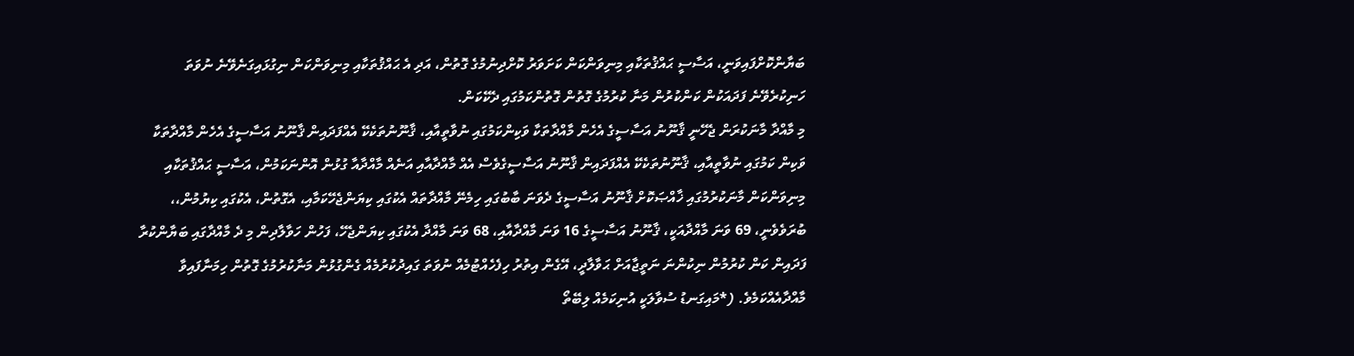ބަޔާންކޮށްފައިވަނީ، އަސާސީ ޙައްޤުތަކާއި މިނިވަންކަން ކަށަވަރު ކޮށްދިނުމުގެ ގޮތުން، އަދި އެ ޙައްޤުތަކާއި މިނިވަންކަން ނިގުޅައިގަނެވޭނެ ނުވަތަ ހަނިކުރެވޭނެ ފަދައަކުން ކަންކުރުން މަނާ ކުރުމުގެ ގޮތުން ގޮތުންކަމުގައި ދެކޭކަން.
މި މާއްދާ މާނަކުރަން ޖެހޭނީ ޤާނޫނު އަސާސީގެ އެހެން މާއްދާތަކާ ވަކިންކަމުގައި ނުވާތީއާއި، ޤާނޫނުތަކެކޭ އެއްފަދައިން ޤާނޫނު އަސާސީގެ އެހެން މާއްދާތަކާ ވަކިން ކަމުގައި ނުވާތީއާއި، ޤާނޫނުތަކެކޭ އެއްފަދައިން ޤާނޫނު އަސާސީގެވެސް އެއް މާއްދާއާއި އަނެއް މާއްދާއާ ގުޅުން އޮންނަކަމުން، އަސާސީ ޙައްޤުތަކާއި މިނިވަންކަން މާނަކުރުމުގައި ޚާއްޞަކޮށް ޤާނޫނު އަސާސީގެ ދެވަނަ ބާބުގައި ހިމެނޭ މާއްދާތައް އެކުގައި ކިޔަންޖެހޭކަމާއި، އެގޮތުން، އެކުގައި ކިޔުމުން،، ބުރަވެވެނީ، 69 ވަނަ މާއްދާއަކީ، ޤާނޫނު އަސާސީގެ 16 ވަނަ މާއްދާއާއި، 68 ވަނަ މާއްދާ އެކުގައި ކިޔަންޖެހޭ، ފަހުން ހަވާލާދިން މި ދެ މާއްދާގައި ބަޔާންކުރާ ފަދައިން ކަން ކުރުމުން ނިކުންނަ ނަތީޖާއަށް ޙަވާލާދީ، އޭގެން އިތުރު ހިފެހެއްޓުމެއް ނުވަތަ ގައިދުކުރުމެއް ގެންގުޅުން މަނާކުރުމުގެ ގޮތުން ހިމަނާފައިވާ މާއްދާއެއްކަމެވެ. (*މައިގަނޑު ސުވާލަކީ އުނިކަމެއް ލިބޭތޯ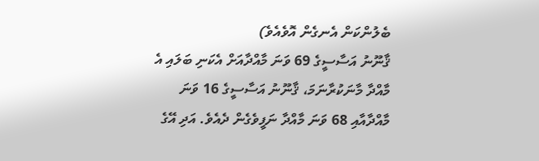ބެލުންކަން އެނގެން އޮވެއެވެ)
ޤާނޫނު އަސާސީގެ 69 ވަނަ މާއްދާއަށް އެކަނި ބަލައި އެ މާއްދާ މާނަކުރާނަމަ، ޤާނޫނު އަސާސީގެ 16 ވަނަ މާއްދާއާއި 68 ވަނަ މާއްދާ ނަފީވެގެން ދެއެވެ. އަދި އޭގެ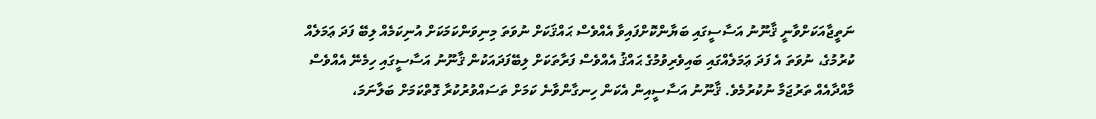ނަތީޖާއަކަށްވާނީ ޤާނޫނު އަސާސީގައި ބަޔާންކޮށްފައިވާ އެއްވެސް ޙައްޤަކަށް ނުވަތަ މިނިވަންކަމަކަށް އުނިކަމެއް ލިބޭ ފަދަ ޢަމަލެއް ކުރުމުގެ، ނުވަތަ އެ ފަދަ ޢަމަލެއްގައި ބައިވެރިވުމުގެ ޙައްޤު އެއްވެސް ފަރާތަކަށް ލިބޭފަދައަކުން ޤާނޫނު އަސާސީގައި ހިމެނޭ އެއްވެސް މާއްދާއެއް ތަރުޖަމާ ނުކުރުމެވެ. ޤާނޫނު އަސާސީއިން އެކަން ހިނގާންވާނެ ކަމަށް ތަސައްވުރުކުރާ ގޮތްކަމަށް ބަލާނަމަ،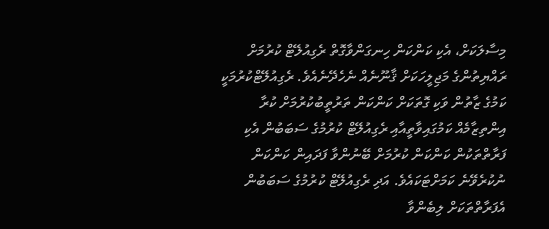މިސާލަކަށް، އެކި ކަންކަން ހިނގަންވާގޮތް ރެގިއުލޭޓް ކުރުމަށް ރައްޔިތުންގެ މަޖިލީހަކަށް ޤާނޫނެއް ނެހެދޭނެއެވެ. ރެގިއުލޭޓްކުރުމަކީ ކަމުގެ ޒާތުން ވަކި ގޮތަކަށް ކަންކަން ތަރުތީބުކުރުމަށް ކުރާ އިންތިޒާމެއް ކަމުގައިވާތީއާއި ރެގިއުލޭޓް ކުރުމުގެ ސަބަބުން އެކި ފަރާތްތަކުން ކަންކަން ކުރުމަށް ބޭނުންވާ ފަދައިން ކަންކަން ނުކުރެވޭނެ ކަމަށްޓަކައެވެ. އަދި ރެގިއުލޭޓް ކުރުމުގެ ސަބަބުން އެފަރާތްތަކަށް ލިބެންވާ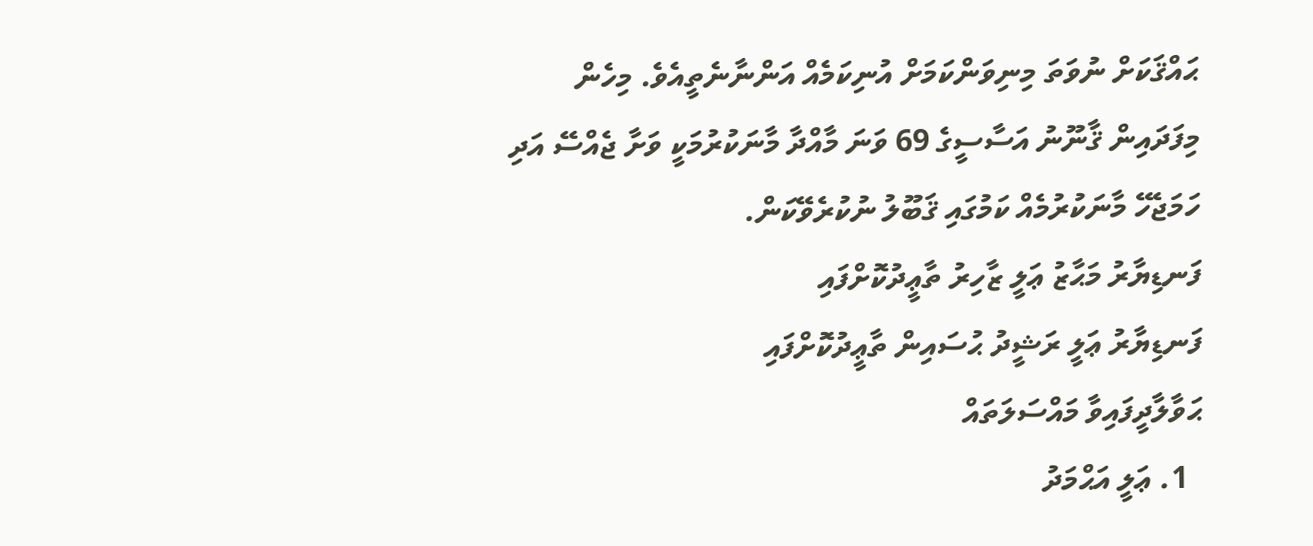ޙައްޤަކަށް ނުވަތަ މިނިވަންކަމަށް އުނިކަމެއް އަންނާނެތީއެވެ. މިހެން މިފަދައިން ޤާނޫނު އަސާސީގެ 69 ވަނަ މާއްދާ މާނަކުރުމަކީ ވަށާ ޖެއްސޭ އަދި ހަމަޖެހޭ މާނަކުރުމެއް ކަމުގައި ޤަބޫލު ނުކުރެވޭކަން.
ފަނޑިޔާރު މަޙާޒު ޢަލީ ޒާހިރު ތާޢީދުކޮށްފައި
ފަނޑިޔާރު ޢަލީ ރަޝީދު ޙުސައިން ތާޢީދުކޮށްފައި
ޙަވާލާދީފައިވާ މައްސަލަތައް
  1. ޢަލީ އަޙްމަދު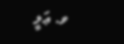ވ. ޢަލީ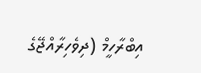އިބްރާހީމް (ދިވެހިރާއްޖޭގެ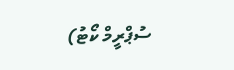ސުޕްރީމް ކޯޓު)